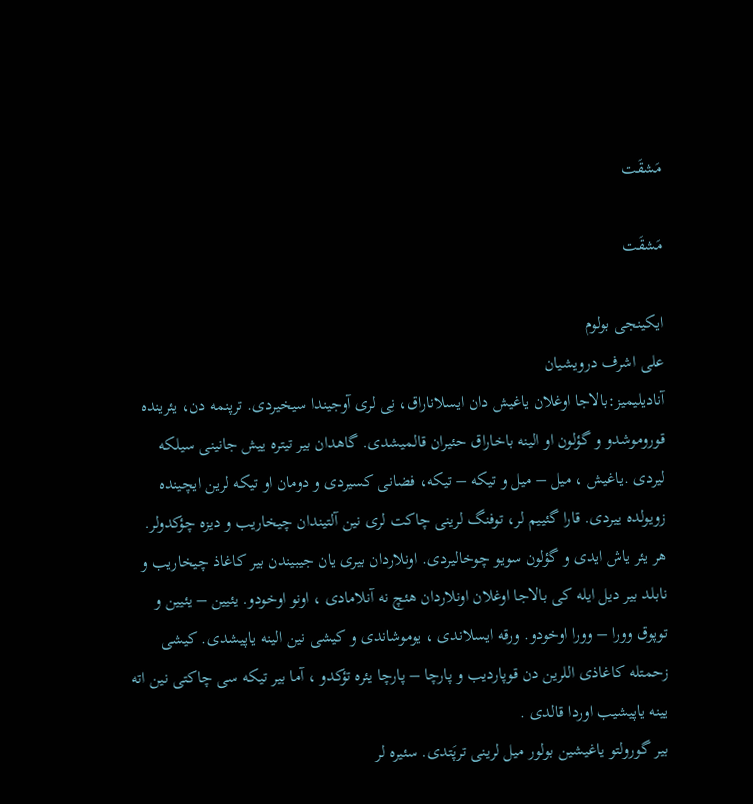مَشقَت

مَشقَت

ایکینجی بولوم
علی اشرف درویشیان
آنادیلیمیز:بالاجا اوغلان یاغیش دان ایسلاناراق، نِی لری آوجیندا سیخیردی. ترپنمه دن، یئرینده قوروموشدو و گؤلون او الینه باخاراق حئیران قالمیشدی. گاهدان بیر تیتره ییش جانینی سیلکه لیردی .یاغیش ، میل – میل و تیکه – تیکه، فضانی کسیردی و دومان او تیکه لرین ایچینده زویولده ییردی. قارا گئییم لر، توفنگ لرینی چاکت لری نین آلتیندان چیخاریب و دیزه چؤکدولر. هر یئر یاش ایدی و گؤلون سویو چوخالیردی. اونلاردان بیری یان جیبیندن بیر کاغاذ چیخاریب و نابلد بیر دیل ایله کی بالاجا اوغلان اونلاردان هئچ نه آنلامادی ، اونو اوخودو. یئیین – یئیین و توپوق وورا – وورا اوخودو. ورقه ایسلاندی ، یوموشاندی و کیشی نین الینه یاپیشدی. کیشی زحمتله کاغاذی اللرین دن قوپاردیب و پارچا – پارچا یئره تؤکدو ، آما بیر تیکه سی چاکتی نین اته یینه یاپیشیب اوردا قالدی .
بیر گورولتو یاغیشین بولور میل لرینی ترپَتدی. سئیره لر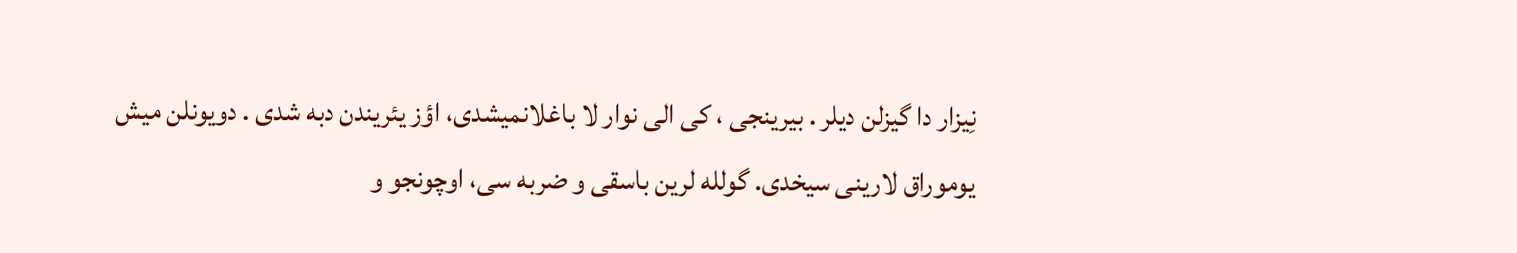نِیزار دا گیزلن دیلر . بیرینجی ، کی الی نوار لا باغلانمیشدی، اؤز یئریندن دبه شدی . دویونلن میش یوموراق لارینی سیخدی. گولله لرین باسقی و ضربه سی، اوچونجو و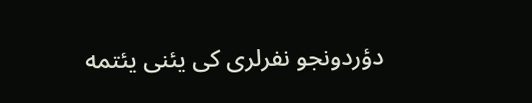دؤردونجو نفرلری کی یئنی یئتمه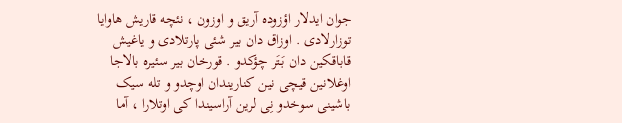جوان ایدلار اؤزوده آریق و اوزون ، نئچه قاریش هاوایا توزارلادی . اوزاق دان بیر شئی پارتلادی و یاغیش قاباقکین دان بَتَر چؤکدو . قورخان بیر سئیره بالاجا اوغلانین قیچی نین کناریندان اوچدو و تله سیک باشینی سوخدو نِی لرین آراسیندا کی اوتلارا ، آما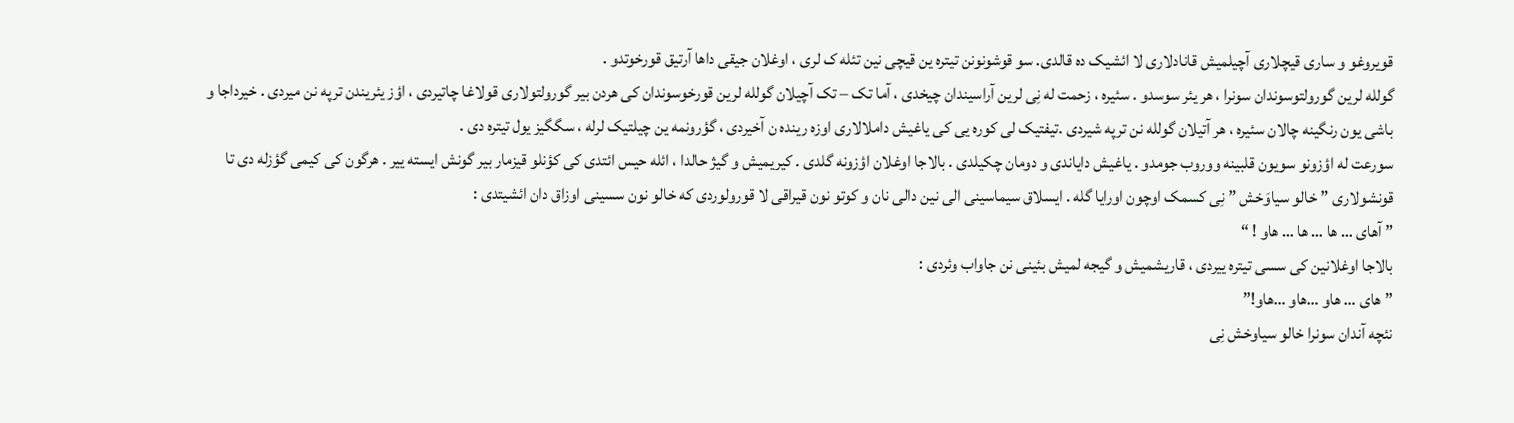قویروغو و ساری قیچلاری آچیلمیش قانادلاری لا ائشیک ده قالدی. سو قوشونونن تیتره ین قیچی نین تئله ک لری ، اوغلان جیقی داها آرتیق قورخوتدو .
گولله لرین گورولتوسوندان سونرا ، هر یئر سوسدو . سئیره ، زحمت له نِی لرین آراسیندان چیخدی ، آما تک – تک آچیلان گولله لرین قورخوسوندان کی هردن بیر گورولتولاری قولاغا چاتیردی ، اؤز یئریندن ترپه نن میردی . خیرداجا و باشی یون رنگینه چالان سئیره ، هر آتیلان گولله نن ترپه شیردی .تیفتیک لی کوره یی کی یاغیش داملالاری اوزه رینده ن آخیردی ، گؤرونمه ین چیلتیک لرله ، سگگیز یول تیتره دی .
سورعت له اؤزونو سویون قلبینه ووروب جومدو . یاغیش دایاندی و دومان چکیلدی . بالاجا اوغلان اؤزونه گلدی . کیریمیش و گیژ حالدا ، ائله حیس ائتدی کی کؤنلو قیزمار بیر گونش ایسته ییر . هرگون کی کیمی گؤزله دی تا قونشولاری ” خالو سیاوَخش ” نِی کسمک اوچون اورایا گله . ایسلاق سیماسینی الی نین دالی نان و کوتو نون قیراقی لا قورولوردی که خالو نون سسینی اوزاق دان ائشیتدی :
” آهای … ها … ها … هاو ! “
بالاجا اوغلانین کی سسی تیتره ییردی ، قاریشمیش و گیجه لمیش بئینی نن جاواب وئردی :
” های … هاو …هاو …هاو!”
نئچه آندان سونرا خالو سیاوخش نِی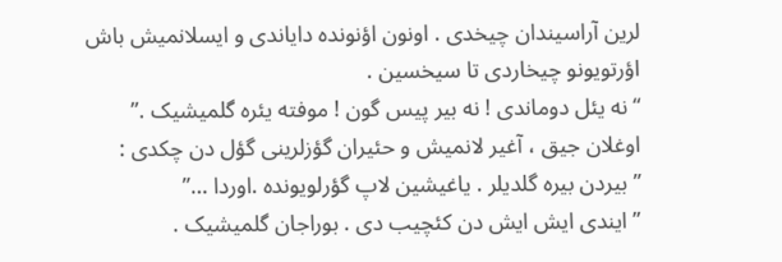لرین آراسیندان چیخدی . اونون اؤنونده دایاندی و ایسلانمیش باش اؤرتویونو چیخاردی تا سیخسین .
“نه یئل دوماندی ! نه بیر پیس گون ! موفته یئره گلمیشیک .”
اوغلان جیق ، آغیر لانمیش و حئیران گؤزلرینی گؤل دن چکدی :
” بیردن بیره گلدیلر . یاغیشین لاپ گؤرلویونده .اوردا …”
” ایندی ایش ایش دن کئچیب دی . بوراجان گلمیشیک .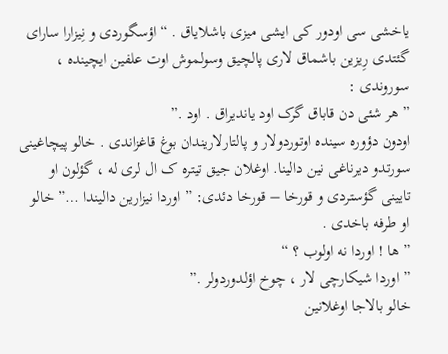یاخشی سی اودور کی ایشی میزی باشلایاق . “اؤسگوردی و نِیزارا سارای گئتدی رِیزین باشماق لاری پالچیق وسولموش اوت علفین ایچینده ، سوروندی :
” هر شئی دن قاباق گرک اود یاندیراق . اود .”
اودون دؤوره سینده اوتوردولار و پالتارلاریندان بوغ قاغزاندی . خالو پیچاغینی سورتدو دیرناغی نین دالینا. اوغلان جیق تیتره ک ال لری له ، گؤلون او تایینی گؤستردی و قورخا – قورخا دئدی: ” اوردا نیزارین دالیندا …” خالو او طرفه باخدی .
” ها ! اوردا نه اولوب ؟ “
” اوردا شیکارچی لار ، چوخ اؤلدوردولر .”
خالو بالاجا اوغلانین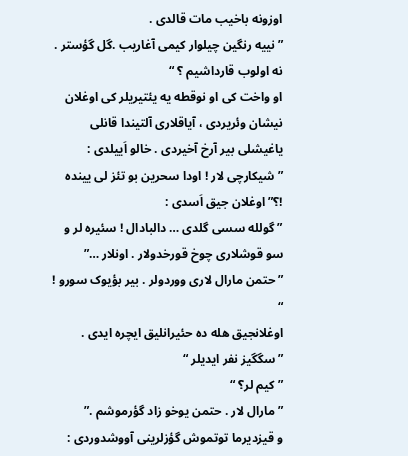اوزونه باخیب مات قالدی .
” نییه رنگین چیلوار کیمی آغاریب .گل گؤستر . نه اولوب قارداشیم ؟ “
او واخت کی او نوقطه یه یئتیریلر کی اوغلان نیشان وئریردی ، آیاقلاری آلتیندا قانلی یاغیشلی بیر آرخ آخیردی . خالو اَییلدی :
” شیکارچی لار ! اودا سحرین بو تئز لی یینده !؟”اوغلان جیق اَسدی :
” گولله سسی گلدی … دالبادال ! سئیره لر و سو قوشلاری چوخ قورخدولار . اونلار …”
” حتمن مارال لاری ووردولر . بیر بؤیوک سورو ! “
اوغلانجیق هله ده حئیرانلیق ایچره ایدی .
” سگگیز نفر ایدیلر “
” کیم لر؟ “
” مارال لار . حتمن یوخو زاد گؤرموشم .”
و قیزدیرما توتموش گؤزلرینی آووشدوردی :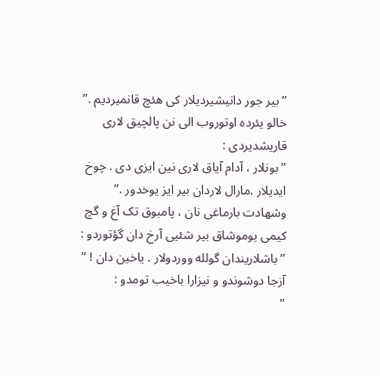” بیر جور دانیشیردیلار کی هئچ قانمیردیم .”
خالو یئرده اوتوروب الی نن پالچیق لاری قاریشدیردی :
” بونلار ، آدام آیاق لاری نین ایزی دی . چوخ ایدیلار .مارال لاردان بیر ایز یوخدور .”
وشهادت بارماغی نان ، پامبوق تک آغ و گچ کیمی یوموشاق بیر شئیی آرخ دان گؤتوردو :
” باشلاریندان گولله ووردولار . یاخین دان ! “
آزجا دوشوندو و نیزارا باخیب تومدو :
”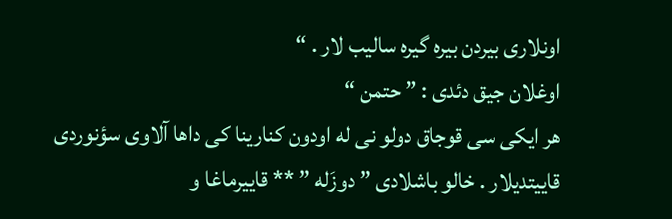اونلاری بیردن بیره گیره سالیب لار . “
اوغلان جیق دئدی : ” حتمن “
هر ایکی سی قوجاق دولو نی له اودون کنارینا کی داها آلاوی سؤنوردی قاییتدیلار . خالو باشلادی ” دوزَله ” ** قاییرماغا و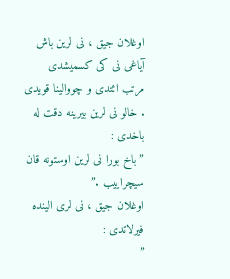اوغلان جیق ، نی لرین باش آیاغی نی کی کسمیشدی مرتب ائتدی و چووالینا قویدی . خالو نی لرین بیرینه دقت له باخدی :
” باخ بورا نی لرین اوستونه قان سیچراییب .”
اوغلان جیق ، نی لری الینده فیرلاتدی :
”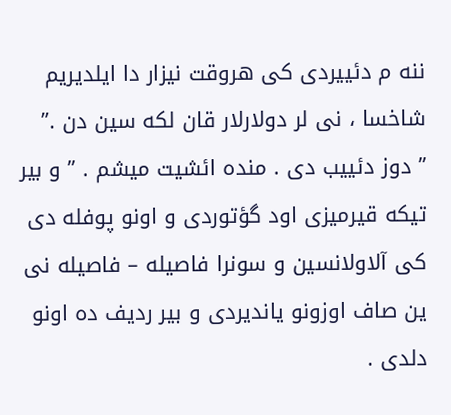ننه م دئییردی کی هروقت نیزار دا ایلدیریم شاخسا ، نی لر دولارلار قان لکه سین دن .”
” دوز دئییب دی . منده ائشیت میشم . ” و بیر تیکه قیرمیزی اود گؤتوردی و اونو پوفله دی کی آلاولانسین و سونرا فاصیله – فاصیله نی ین صاف اوزونو یاندیردی و بیر ردیف ده اونو دلدی .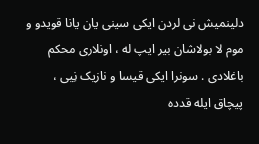دلینمیش نی لردن ایکی سینی یان یانا قویدو و موم لا بولاشان بیر ایپ له ، اونلاری محکم باغلادی . سونرا ایکی قیسا و نازیک نِیی ، پیچاق ایله قدده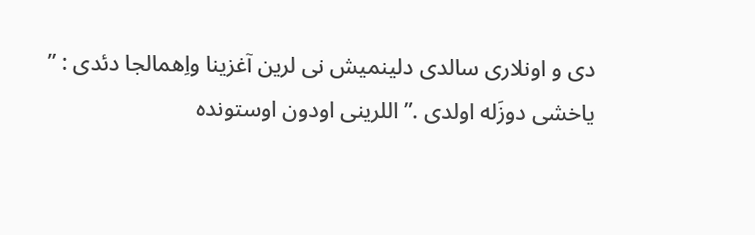دی و اونلاری سالدی دلینمیش نی لرین آغزینا واِهمالجا دئدی : ” یاخشی دوزَله اولدی .” اللرینی اودون اوستونده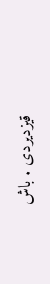قیزدیردی . باش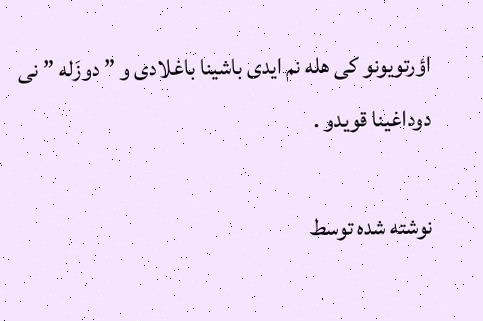اؤرتویونو کی هله نم ایدی باشینا باغلادی و ” دوزَله ” نی دوداغینا قویدو .

نوشته شده توسط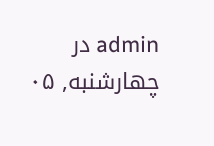admin در چهارشنبه, ۰۵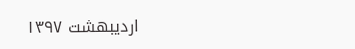اردیبهشت ۱۳۹۷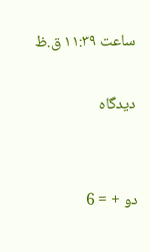ساعت ۱۱:۳۹ ق.ظ

دیدگاه


دو + = 6